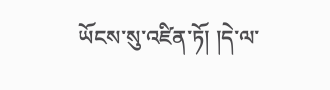ཡོངས་སུ་འཛིན་ཏོ། །དེ་ལ་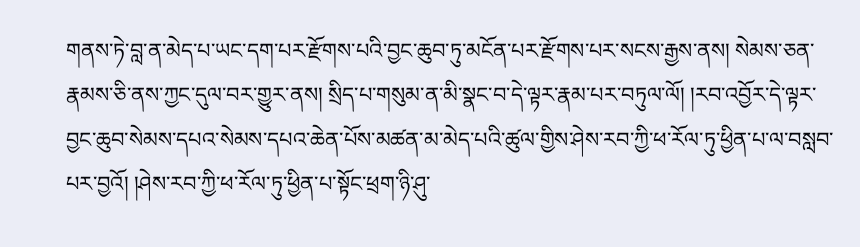གནས་ཏེ་བླ་ན་མེད་པ་ཡང་དག་པར་རྫོགས་པའི་བྱང་ཆུབ་ཏུ་མངོན་པར་རྫོགས་པར་སངས་རྒྱས་ནས། སེམས་ཅན་རྣམས་ཅི་ནས་ཀྱང་དུལ་བར་གྱུར་ནས། སྲིད་པ་གསུམ་ན་མི་སྣང་བ་དེ་ལྟར་རྣམ་པར་བཏུལ་ལོ། །རབ་འབྱོར་དེ་ལྟར་བྱང་ཆུབ་སེམས་དཔའ་སེམས་དཔའ་ཆེན་པོས་མཚན་མ་མེད་པའི་ཚུལ་གྱིས་ཤེས་རབ་ཀྱི་ཕ་རོལ་ཏུ་ཕྱིན་པ་ལ་བསླབ་པར་བྱའོ། །ཤེས་རབ་ཀྱི་ཕ་རོལ་ཏུ་ཕྱིན་པ་སྟོང་ཕྲག་ཉི་ཤུ་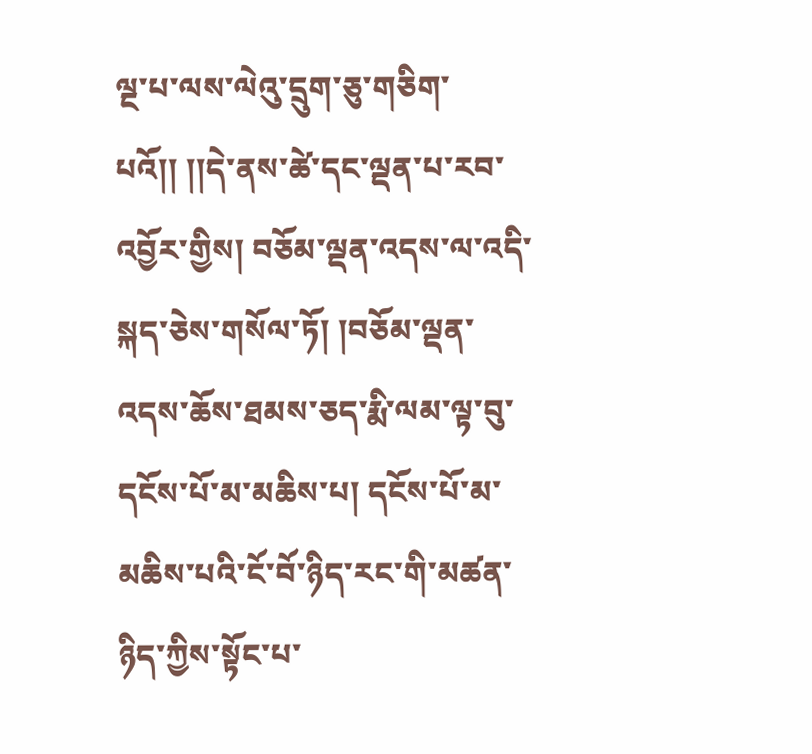ལྔ་པ་ལས་ལེའུ་དྲུག་ཅུ་གཅིག་པའོ།། །།དེ་ནས་ཚེ་དང་ལྡན་པ་རབ་འབྱོར་གྱིས། བཅོམ་ལྡན་འདས་ལ་འདི་སྐད་ཅེས་གསོལ་ཏོ། །བཅོམ་ལྡན་འདས་ཆོས་ཐམས་ཅད་རྨི་ལམ་ལྟ་བུ་དངོས་པོ་མ་མཆིས་པ། དངོས་པོ་མ་མཆིས་པའི་ངོ་བོ་ཉིད་རང་གི་མཚན་ཉིད་ཀྱིས་སྟོང་པ་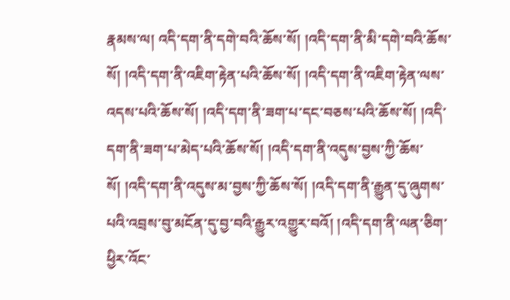རྣམས་ལ། འདི་དག་ནི་དགེ་བའི་ཆོས་སོ། །འདི་དག་ནི་མི་དགེ་བའི་ཆོས་སོ། །འདི་དག་ནི་འཇིག་རྟེན་པའི་ཆོས་སོ། །འདི་དག་ནི་འཇིག་རྟེན་ལས་འདས་པའི་ཆོས་སོ། །འདི་དག་ནི་ཟག་པ་དང་བཅས་པའི་ཆོས་སོ། །འདི་དག་ནི་ཟག་པ་མེད་པའི་ཆོས་སོ། །འདི་དག་ནི་འདུས་བྱས་ཀྱི་ཆོས་སོ། །འདི་དག་ནི་འདུས་མ་བྱས་ཀྱི་ཆོས་སོ། །འདི་དག་ནི་རྒྱུན་དུ་ཞུགས་པའི་འབྲས་བུ་མངོན་དུ་བྱ་བའི་རྒྱུར་འགྱུར་བའོ། །འདི་དག་ནི་ལན་ཅིག་ཕྱིར་འོང་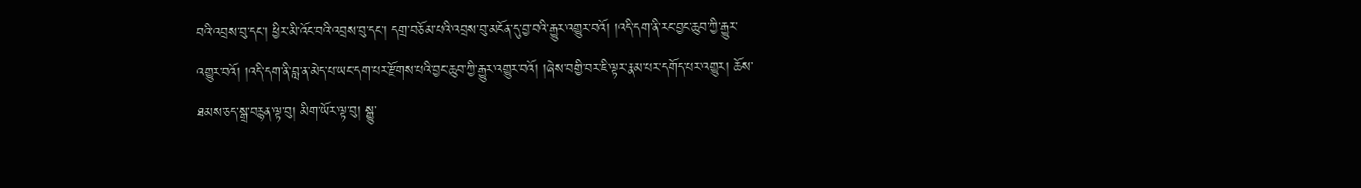བའི་འབྲས་བུ་དང་། ཕྱིར་མི་འོང་བའི་འབྲས་བུ་དང་། དགྲ་བཅོམ་པའི་འབྲས་བུ་མངོན་དུ་བྱ་བའི་རྒྱུར་འགྱུར་བའོ། །འདི་དག་ནི་རང་བྱང་ཆུབ་ཀྱི་རྒྱུར་འགྱུར་བའོ། །འདི་དག་ནི་བླ་ན་མེད་པ་ཡང་དག་པར་རྫོགས་པའི་བྱང་ཆུབ་ཀྱི་རྒྱུར་འགྱུར་བའོ། །ཞེས་བགྱི་བར་ཇི་ལྟར་རྣམ་པར་དགོད་པར་འགྱུར། ཆོས་ཐམས་ཅད་སྒྲ་བརྙན་ལྟ་བུ། མིག་ཡོར་ལྟ་བུ། སྒྱུ་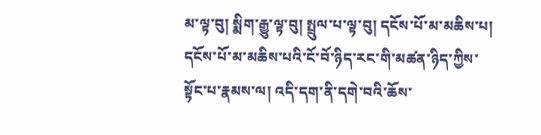མ་ལྟ་བུ། སྨིག་རྒྱུ་ལྟ་བུ། སྤྲུལ་པ་ལྟ་བུ། དངོས་པོ་མ་མཆིས་པ། དངོས་པོ་མ་མཆིས་པའི་ངོ་བོ་ཉིད་རང་གི་མཚན་ཉིད་ཀྱིས་སྟོང་པ་རྣམས་ལ། འདི་དག་ནི་དགེ་བའི་ཆོས་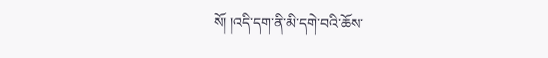སོ། །འདི་དག་ནི་མི་དགེ་བའི་ཆོས་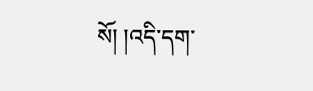སོ། །འདི་དག་